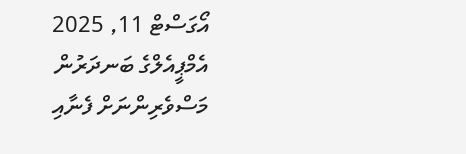އޯގަސްޓް 11, 2025
އެމްޕީއެލްގެ ބަނދަރުން މަސްވެރިންނަށް ފެނާއި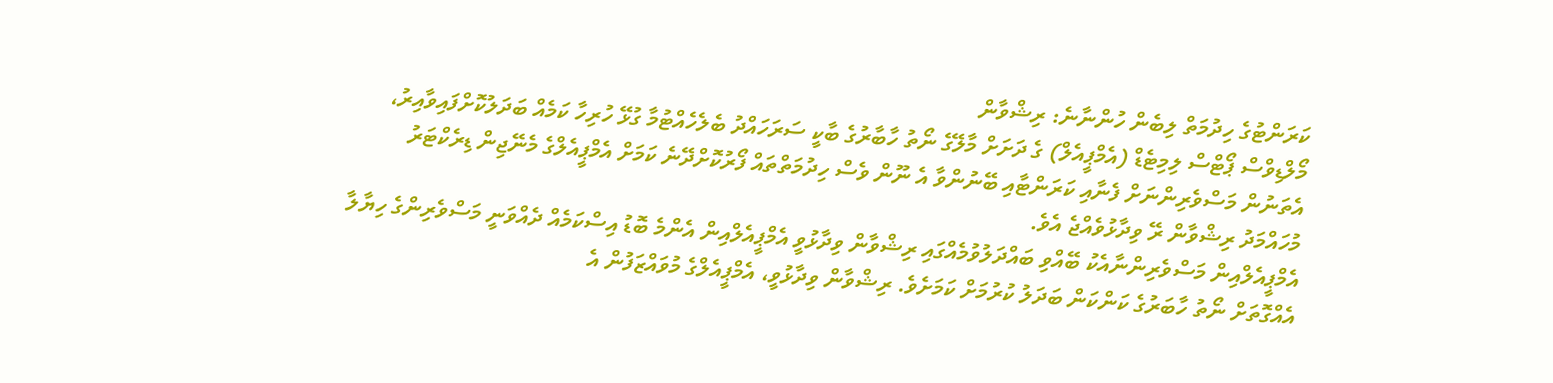ކަރަންޓުގެ ހިދުމަތް ލިބެން ހުންނާނެ: ރިޝްވާން
މޯލްޑިވްސް ޕޯޓްސް ލިމިޓެޑް (އެމްޕީއެލް) ގެ ދަށަށް މާލޭގެ ނޯތު ހާބާރުގެ ބާކީ ސަރަހައްދު ބެލެހެއްޓުމާ ގުޅޭ ހުރިހާ ކަމެއް ބަދަލުކޮށްފައިވާއިރު، އެތަނުން މަސްވެރިންނަށް ފެނާއި ކަރަންޓާއި ބޭނުންވާ އެ ނޫން ވެސް ހިދުމަތްތައް ފޯރުކޮށްދޭނެ ކަމަށް އެމްޕީއެލްގެ މެނޭޖިން ޑިރެކްޓަރު މުހައްމަދު ރިޝްވާން ރޭ ވިދާޅުވެއްޖެ އެވެ.
އެމްޕީއެލްއިން މަސްވެރިންނާއެކު ބޭއްވި ބައްދަލުވުމެއްގައި ރިޝްވާން ވިދާޅުވީ އެމްޕީއެލްއިން އެންމެ ބޮޑު އިސްކަމެއް ދެއްވަނީ މަސްވެރިންގެ ހިޔާލާ އެއްގޮތަށް ނޯތު ހާބަރުގެ ކަންކަން ބަދަލު ކުރުމަށް ކަމަށެވެ. ރިޝްވާން ވިދާޅުވީ، އެމްޕީއެލްގެ މުވައްޒަފުން އެ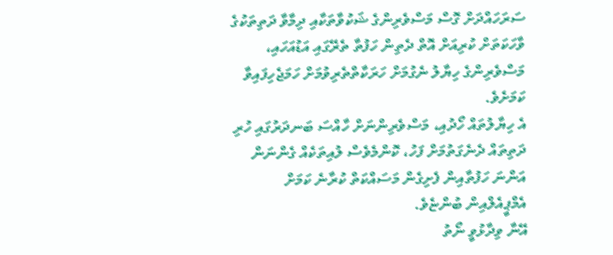ސަރަހައްދަށް ގޮސް މަސްވެރިންގެ ޝަކުވާތަކާއި ދިމާވާ ދަތިތަކުގެ ވާހަކަތަށް ކުރިއަށް އޮތް ދެތިން ހަފުތާ ތެރޭގައި އަޑުއަހައި، މަސްވެރިންގެ ހިޔާލު ނެގުމަށް ހަރަކާތްތެރިވުމަށް ހަމަޖެހިފައިވާ ކަމަށެވެ.
އެ ހިޔާލުތައް ހޯދުއި، މަސްވެރިންނަށް ހާއްސަ ބަނދަރުގައި ހުރި ދަތިތައް ދެނެގަތުމަށް ފަހު، ކޮންމެވެސް ލުއިތަކެއް ގެންނަން އަންނަ ހަފުތާއިން ފެށިގެން މަސައްކަތް ކުރާނެ ކަމަށް އެމްޕީއެލްއިން ބުންޏެވެ.
އޭނާ ވިދާޅުވީ ނޯތު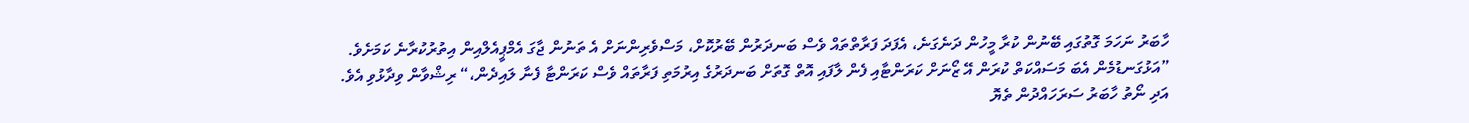ހާބަރު ނަހަމަ ގޮތުގައި ބޭނުން ކުރާ މީހުން ދަނެގަނެ، އެފަދަ ފަރާތްތައް ވެސް ބަނދަރުން ބޭރުކޮށް، މަސްވެރިންނަށް އެ ތަނުން ޖާގަ އެމްޕީއެލްއިން އިތުރުކުރާނެ ކަމަށެވެ.
”އަޅުގަނޑުމެން އެބަ މަސައްކަތް ކުރަން އޭ ޒޯނަށް ކަރަންޓާއި ފެން ލާފައި އޮތް ގޮތަށް ބަނދަރުގެ އިރުމަތި ފަރާތައް ވެސް ކަރަންޓާ ފެނާ ލައިދެން،“ ރިޝްވާން ވިދާޅުވި އެވެ.
އަދި ނޯތު ހާބަރު ސަރަހައްދުން ތެޔޮ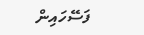ފަސޭހައިން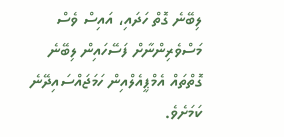ލިބޭނެ ގޮތް ހަދައި، އައިސް ވެސް މަސްވެރިންނާށް ފަސޭހައިން ލިބޭނެ ގޮތްތައް އެމްޕީއެލްއިން ހަމަޖައްސައިދޭނެ ކަމަށެވެ.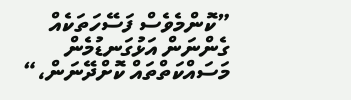”ކޮންމެވެސް ފަސޭހަތަކެއް ގެންނަން އަޅުގަނޑުމެން މަސައްކަތްތައް ކޮށްދޭނަން،“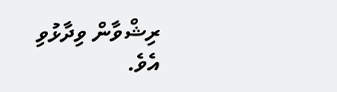ރިޝްވާން ވިދާޅުވި އެވެ.